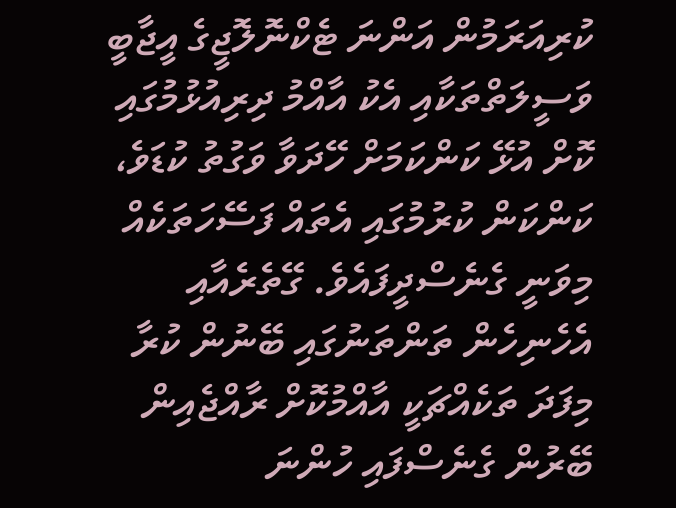ކުރިއަރަމުން އަންނަ ޓެކްނޮލޮޖީގެ އީޖާބީ ވަސީލަތްތަކާއި އެކު އާއްމު ދިރިއުޅުމުގައި ކޮށް އުޅޭ ކަންކަމަށް ހޭދަވާ ވަގުތު ކުޑަވެ، ކަންކަން ކުރުމުގައި އެތައް ފަސޭހަތަކެއް މިވަނީ ގެނެސްދީފައެވެ. ގޭތެރެއާއި އެހެނިހެން ތަންތަނުގައި ބޭނުން ކުރާ މިފަދަ ތަކެއްޗަކީ އާއްމުކޮށް ރާއްޖެއިން ބޭރުން ގެނެސްފައި ހުންނަ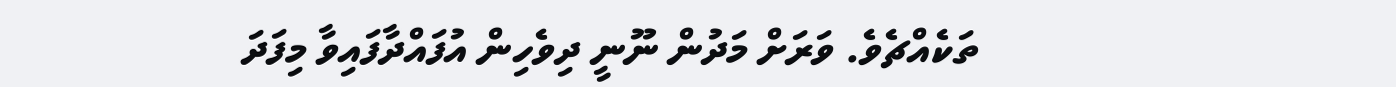ތަކެއްޗެވެ. ވަރަށް މަދުން ނޫނީ ދިވެހިން އުފައްދާފައިވާ މިފަދަ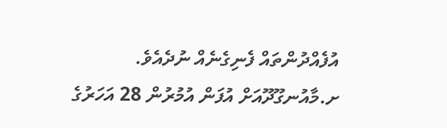އުފެއްދުންތައް ފެނިގެނެއް ނުދެއެވެ.
ށ.މާއުނގޫދޫއަށް އުފަން އުމުރުން 28 އަހަރުގެ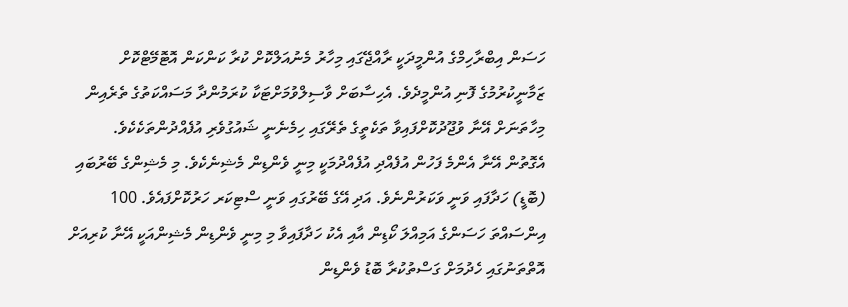ހަސަން އިބްރާހިމްގެ އުންމީދަކީ ރާއްޖޭގައި މިހާރު މެނުއަލްކޮށް ކުރާ ކަންކަން އޮޓޮމޭޓްކޮށް ޒަމާނީކުރުމުގެ ފޮނި އުންމީދެވެ. އެހިސާބަށް ވާސިލްވުމަށްޓަކާ ކުރަމުންދާ މަސައްކަތުގެ ތެރެއިން މިހާތަނަށް އޭނާ ވުޖޫދުކޮށްފައިވާ ތަކެތީގެ ތެރޭގައި ހިމެނެނީ ޝައުގުވެރި އުފެއްދުންތަކެކެވެ.
އެގޮތުން އޭނާ އެންމެ ފަހުން އުފެއްދި އުފެއްދުމަކީ މިނީ ވެންޑިން މެޝިނެކެވެ. މި މެޝިންގެ ބޭރުބައި (ބޮޑީ) ހަދާފައި ވަނީ ވަކަރުންނެވެ. އަދި އޭގެ ބޭރުގައި ވަނީ ސްޓިކަރ ހަރުކޮށްފައެވެ. 100 އިންސައްތަ ހަސަންގެ އަމިއްލަ ކޯޑިން އާއި އެކު ހަދާފައިވާ މި މިނީ ވެންޑިން މެޝިންއަކީ އޭނާ ކުރިއަށް އޮތްތަނުގައި ހެދުމަށް ގަސްތުކުރާ ބޮޑު ވެންޑިން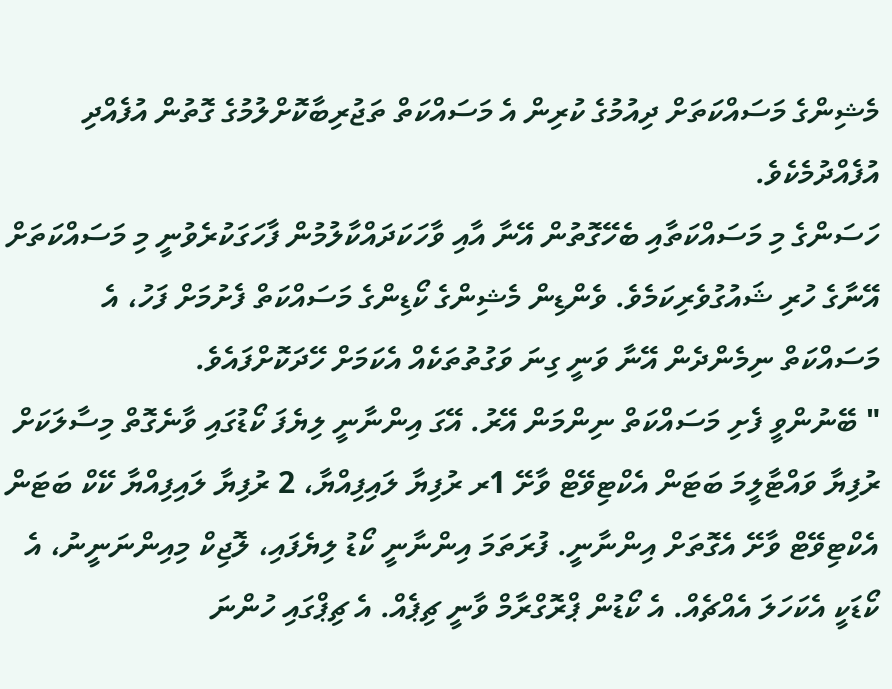މެޝިންގެ މަސައްކަތަށް ދިއުމުގެ ކުރިން އެ މަސައްކަތް ތަޖުރިބާކޮށްލުމުގެ ގޮތުން އުފެއްދި އުފެއްދުމެކެވެ.
ހަސަންގެ މި މަސައްކަތާއި ބެހޭގޮތުން އޭނާ އާއި ވާހަކަދައްކާލުމުން ފާހަގަކުރެވުނީ މި މަސައްކަތަށް އޭނާގެ ހުރި ޝައުގުވެރިކަމެވެ. ވެންޑިން މެޝިންގެ ކޯޑިންގެ މަސައްކަތް ފެށުމަށް ފަހު، އެ މަސައްކަތް ނިމެންދެން އޭނާ ވަނީ ގިނަ ވަގުތުތަކެއް އެކަމަށް ހޭދަކޮށްފައެވެ.
" ބޭނުންވީ ފެށި މަސައްކަތް ނިންމަން އޭރު. އޭގަ އިންނާނީ ލިޔެފަ ކޯޑުގައި ވާނެގޮތް މިސާލަކަށް ރުފިޔާ ވައްޓާލީމަ ބަޓަން އެކްޓިވޭޓް ވާށޭ 1ރ ރުފިޔާ ލައިފިއްޔާ، 2 ރުފިޔާ ލައިފިއްޔާ ކޭކް ބަޓަން އެކްޓިވޭޓް ވާށޭ އެގޮތަށް އިންނާނީ. ފުރަތަމަ އިންނާނީ ކޯޑު ލިޔެފައި، ލޮޖިކް މިއިންނަނީނު، އެ ކޯޑަކީ އެކަހަލަ އެއްޗެއް. އެ ކޯޑުން ޕްރޮގްރާމް ވާނީ ޗިޕެއް. އެ ޗިޕްގައި ހުންނަ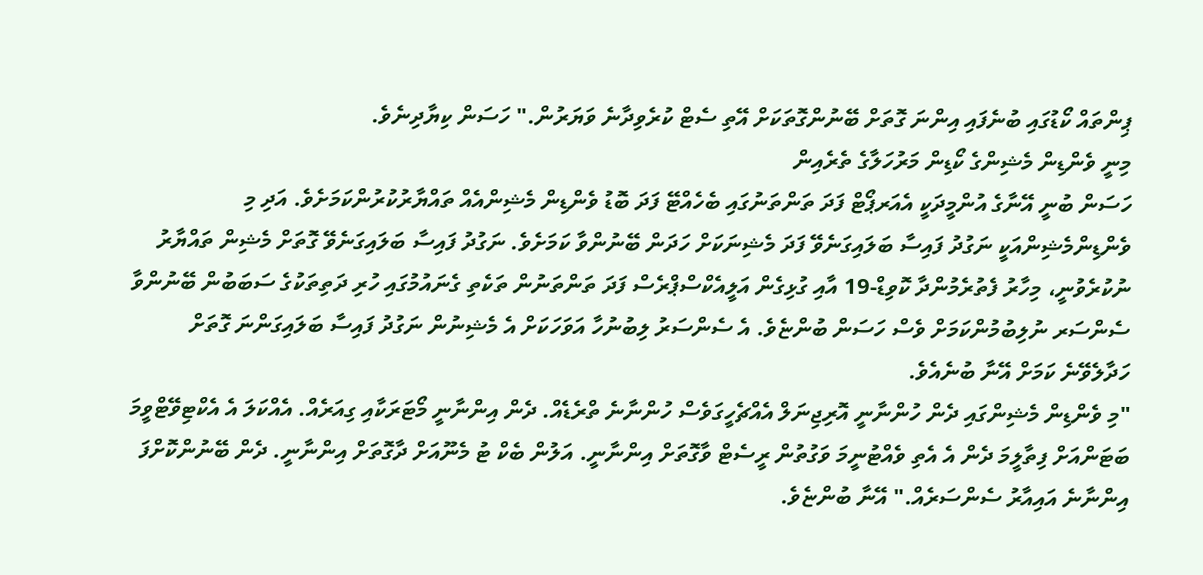ޕިންތައް ކޯޑުގައި ބުނެފައި އިންނަ ގޮތަށް ބޭނުންގޮތަކަށް އޭތި ސެޓް ކުރެވިދާނެ ވަޔަރުން." ހަސަން ކިޔާދިނެވެ.
މިނީ ވެންޑިން މެޝިންގެ ކޯޑިން މަރުހަލާގެ ތެރެއިން
ހަސަން ބުނީ އޭނާގެ އުންމީދަކީ އެއަރޕޯޓް ފަދަ ތަންތަނުގައި ބެހެއްޓޭ ފަދަ ބޮޑު ވެންޑިން މެޝިންއެއް ތައްޔާރުކުރުންކަމަށެވެ. އަދި މި ވެންޑިންމެޝިންއަކީ ނަގުދު ފައިސާ ބަލައިގަނެވޭ ފަދަ މެޝިނަކަށް ހަދަން ބޭނުންވާ ކަމަށެވެ. ނަގުދު ފައިސާ ބަލައިގަނެވޭ ގޮތަށް މެޝިން ތައްޔާރު ނުކުރެވުނީ، މިހާރު ފެތުރެމުންދާ ކޮވިޑް-19 އާއި ގުޅިގެން އަލީއެކްސްޕްރެސް ފަދަ ތަންތަނުން ތަކެތި ގެނައުމުގައި ހުރި ދަތިތަކުގެ ސަބަބުން ބޭނުންވާ ސެންސަރ ނުލިބުމުންކަމަށް ވެސް ހަސަން ބުންޏެވެ. އެ ސެންސަރު ލިބުނުހާ އަވަހަކަށް އެ މެޝިނުން ނަގުދު ފައިސާ ބަލައިގަންނަ ގޮތަށް ހަދާލެވޭނެ ކަމަށް އޭނާ ބުނެއެވެ.
"މި ވެންޑިން މެޝިންގައި ދެން ހުންނާނީ އޮރިޖިނަލް އެއްޗެހީގަވެސް ހުންނާނެ ތްރެޑެއް. ދެން އިންނާނީ މޯޓަރަކާއި ގިއަރެއް. އެއްކަލަ އެ އެކްޓިވޭޓްވީމަ ބަޓަންއަށް ފިތާލީމަ ދެން އެ އެތި ވެއްޓުނީމަ ވަގުތުން ރީސެޓް ވާގޮތަށް އިންނާނީ. އަލުން ބެކް ޓު މެނޫއަށް ދާގޮތަށް އިންނާނީ. ދެން ބޭނުންކޮށްފަ އިންނާނެ އައިއާރު ސެންސަރެއް." އޭނާ ބުންޏެވެ.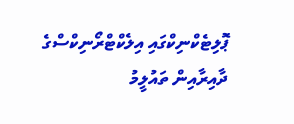ޕޮލިޓެކްނިކްގައި އިލެކްޓްރޯނިކްސްގެ ދާއިރާއިން ތައުލީމު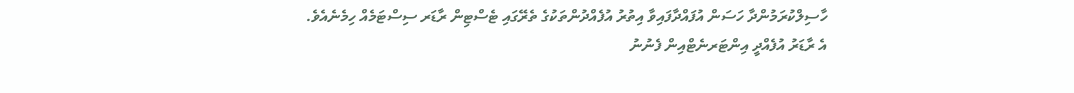ހާސިލްކުރަމުންދާ ހަސަން އުފައްދާފައިވާ އިތުރު އުފެއްދުންތަކުގެ ތެރޭގައި ޓެސްޓިން ރާޑަރ ސިސްޓަމެއް ހިމެނެއެވެ.
އެ ރާޑަރު އުފެއްދީ އިންޓަރނެޓްއިން ފެނުނު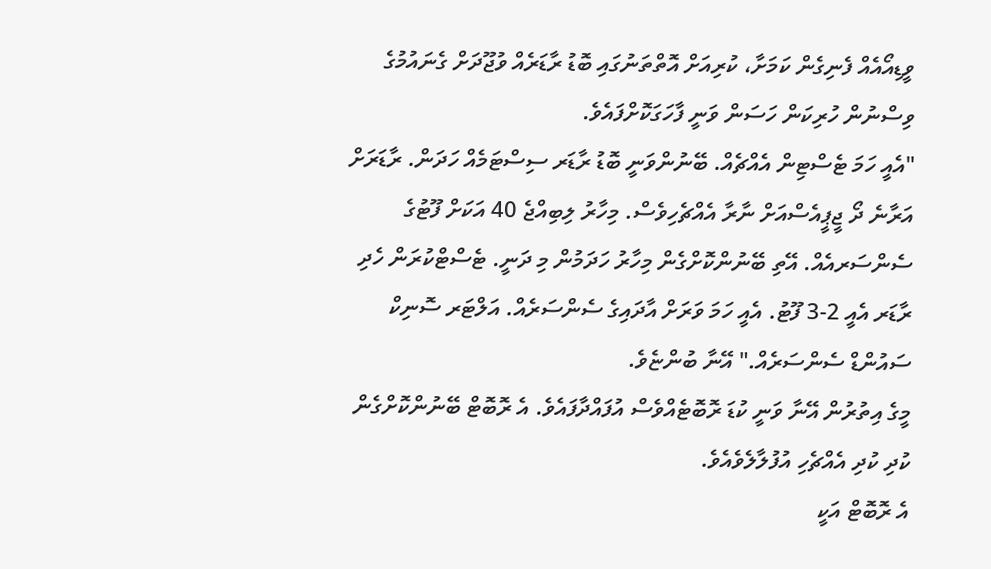ވީޑިއޯއެއް ފެނިގެން ކަމަށާ، ކުރިއަށް އޮތްތަނުގައި ބޮޑު ރާޑަރެއް ވުޖޫދަށް ގެނައުމުގެ ވިސްނުން ހުރިކަން ހަސަން ވަނީ ފާހަގަކޮށްފައެވެ.
"އެއީ ހަމަ ޓެސްޓިން އެއްޗެއް. ބޭނުންވަނީ ބޮޑު ރާޑަރ ސިސްޓަމެއް ހަދަން. ރާޑަރަށް އަރާނެ ދޯ ޖީޕީއެސްއަށް ނާރާ އެއްޗެހިވެސް. މިހާރު ލިބިއްޖެ 40 އަކަށް ފޫޓުގެ ސެންސަރއެއް. އޭތި ބޭނުންކޮށްގެން މިހާރު ހަދަމުން މި ދަނީ. ޓެސްޓްކުރަން ހެދި ރާޑަރ އެއީ 2-3 ފޫޓު. އެއީ ހަމަ ވަރަށް އާދައިގެ ސެންސަރެއް. އަލްޓަރ ސޮނިކް ސައުންޑް ސެންސަރެއް." އޭނާ ބުންޏެވެ.
މީގެ އިތުރުން އޭނާ ވަނީ ކުޑަ ރޮބޮޓެއްވެސް އުފައްދާފައެވެ. އެ ރޮބޮޓް ބޭނުންކޮށްގެން ކުދި ކުދި އެއްޗެހި އުފުލާލެވެއެވެ.
އެ ރޮބޮޓް އަކީ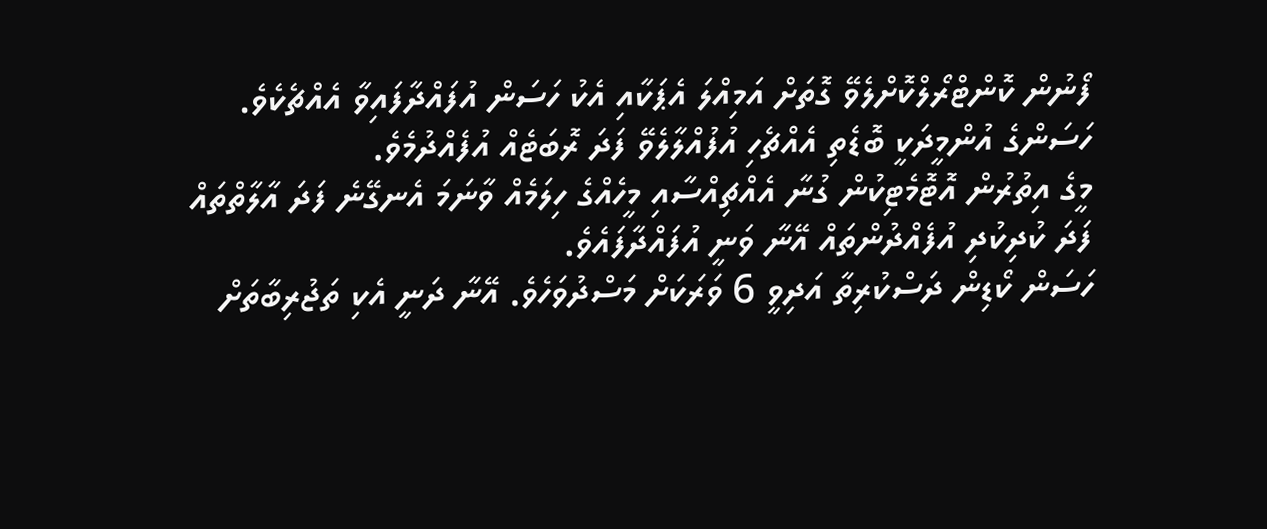ފޯނުން ކޮންޓްރޯލްކޮށްލެވޭ ގޮތަށް އަމިއްލަ އެޕަކާއި އެކު ހަސަން އުފައްދާފައިވާ އެއްޗެކެވެ.
ހަސަންގެ އުންމީދަކީ ބޮޑެތި އެއްޗެހި އުފުއްލާލެވޭ ފަދަ ރޮބަޓެއް އުފެއްދުމެވެ.
މީގެ އިތުރުން އޮޓޮމެޓިކުން ގުނާ އެއްޗިއްސާއި މީހެއްގެ ހިލަމެއް ވާނަމަ އެނގޭނެ ފަދަ އާލާތްތައް ފަދަ ކުދިކުދި އުފެއްދުންތައް އޭނާ ވަނީ އުފައްދާފައެވެ.
ހަސަން ކޯޑިން ދަސްކުރިތާ އަދިވީ 6 ވަރަކަށް މަސްދުވަހެވެ. އޭނާ ދަނީ އެކި ތަޖުރިބާތަށް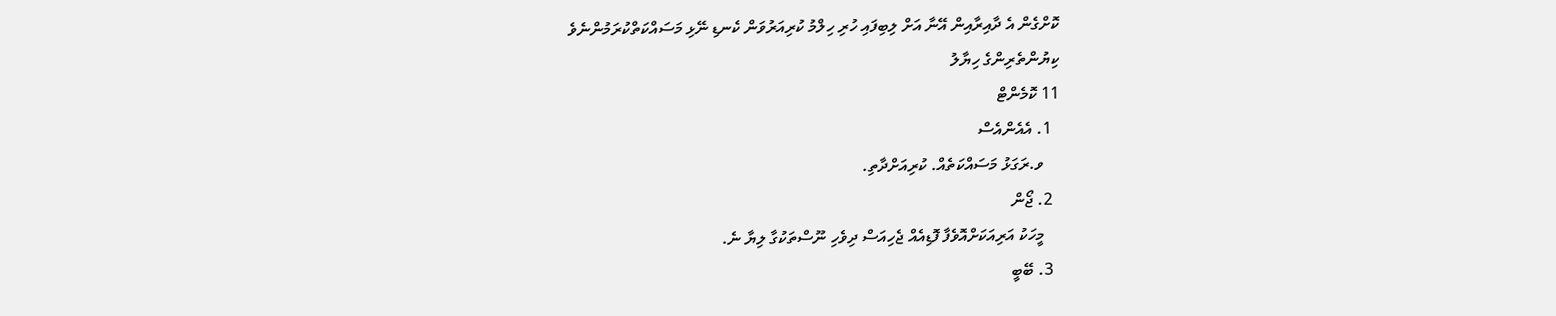ކޮށްގެން އެ ދާއިރާއިން އޭނާ އަށް ލިބިފައި ހުރި ހިލްމު ކުރިއަރުވަން ކެނޑި ނޭޅި މަސައްކަތްކުރަމުންނެވެ
ކިޔުންތެރިންގެ ހިޔާލު
11 ކޮމެންޓް
  1. އެއެންއެސް
    ވ.ރަގަޅު މަސައްކަތެއް. ކުރިއަށްދާތި.
  2. ޖޯން
    މީހަކު އަރިއަކަށްއޮވެފާ ފޮޑިއެއް ޖެހިއަސް ދިވެހި ނޫސްތަކުގާ ލިޔާ ނެ.
  3. ބޭބީ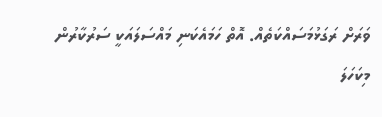ވަރަށް ރަގަޅުމަސައްކަތެއް. އޮތް ހަމައެކަނި މައްސަލައަކީ ސަރުކާރުން މިކަހަލަ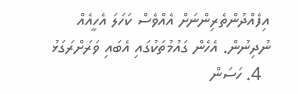އިފެއްދުންތެރިންނަށް އެއްވެސް ކަހަލަ އެހީއެއް ނުދިނުން. އެހެން ގައުމުތަކުގައި އެބައި ވަރަށްރަގަޅު
  4. ހަސަން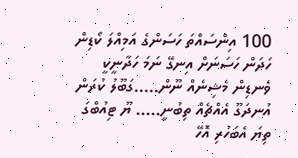100 އިންސައްތަ ހަސަންގެ އަމިއްލަ ކޯޑިން ހަދަން ހަސަނަށް އިނގޭ ނަމަ ހަދާނީކީ ވެނޑިން މެޝިނެއް ނޫން.....ގަބޫލު ކުރަން އުނދަގޫ އެއްޗެއް ތިބުނީ..... ޔޫ ޓިއުބްގަ ތިޔަ އެބަހުރި އޮހޭ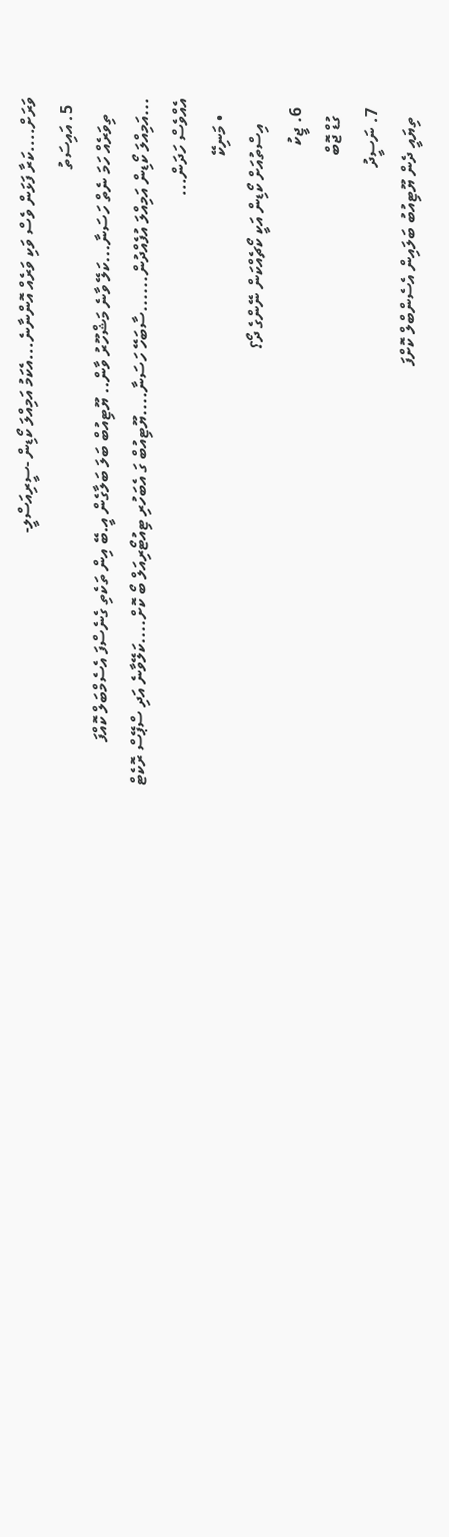ވަރަށް....ކަރާ ފަޅަން ވެސް ވަކި ވަރެއް އޮންނާނެ...އެކަމު އަމިއްލަ ކޯޑިން -ސީރިއަސްލީ-
  5. އައިސަތު
    ތިވަރެއް ހަމަ ނެތް ހަސަނާ...ކަލޭ ވާނެ މަޝްހޫރު ވާން.. ޔޫޓިއުބް ބަލަ ބަލާގެން އީ.ބޭ އިން ތަކެތި ގެނެސްފަ އެސެމްބަލް ކޮއްފަ ...އަމިއްލަ ކޯޑިން އަމިއްލަ އުފެއްދުން......ސާބަހޭ ހަސަނާ....ޔޫޓިއުބް ގަ އެބަހުރި ޓިއުޓޯރިއަލް ބޯ ކޮށް....ކަލޭވާނެ އަދި ސްޕޭސް ރޮކެޓް އެއްވެސް ހަދަން...
    • މަނިކޭ
      އިސްތުއަށް ކޯޑިން އަކީ ކޯޗެއްކަން ނޭންގެ ދޯ؟
  6. ޖީކު
    ގުޑް ޖޮބް
  7. ނަސީދު
    ތިޔައީ ދެން ޔޫޓިއުބު ބަލައިން އެސެންބްލް ކޮށްފަ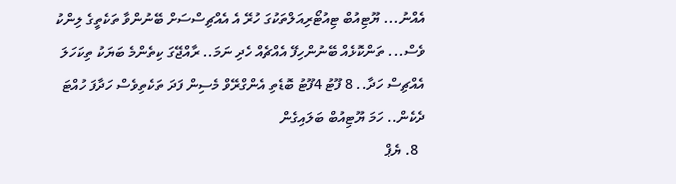އެއްނު... ޔޫޓިއުބް ޓިއުޓޯރިއަލްތަކުގަ ހުރޭ އެ އެއްޗިސްސަށް ބޭނުންވާ ތަކެތީގެ ލިންކު ވެސް... ތަންކޮޅެއް ބޭނުންހިފޭ އެއްޗެއް ހެދި ނަމަ.. ރާއްޖޭގަ ކިތެންމެ ބަޔަކު ތިކަހަލަ އެއްޗިސް ހަދާ.. 8 ފޫޓު 4ފޫޓު ބޮޑެތި އެންގްރޭވް މެސިން ފަދަ ތަކެތިވެސް ހަދާފަ ހުއްޓަ ދެކެން.. ހަމަ ޔޫޓިއުބް ބަލައިގެން
  8. ޔެޕް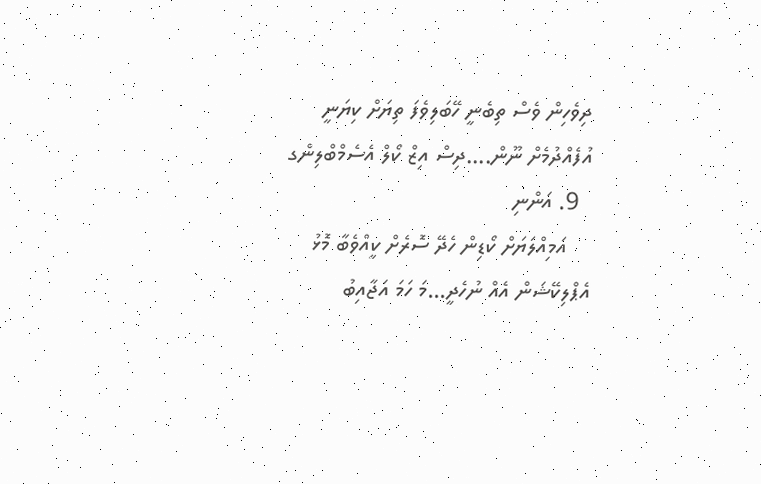ދިވެހިން ވެސް ތިބެނީ ހޭބަލިވެފަ ތިޔަށް ކިޔަނީ އުފެއްދުމެށް ނޫން....ދިސް އިޒް ކޯލް އެސެމްބްލިންގ
  9. އަންނި
    އަމިއްލަޔަށް ކޯޑިން ހެދޭ ސޮރެށް ކީއްވެބާ މޮޅު އެޕްލިކޭޝަން އެއް ނުހެދީ...މަ ހަމަ އަޖާއިބު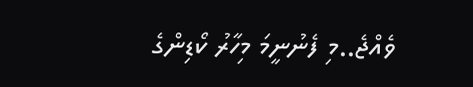ވެއްޖެ..މި ފެނުނީމަ މިހާރު ކޯޑިންގެ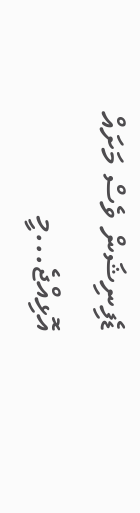ޑެފިނިޝަން ވެސް މަށައް އޮޅިއްޖެ...މީ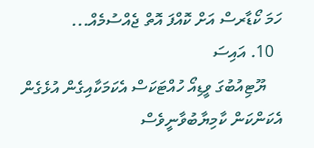ހަމަ ކޯޑާރސް އަށް ކޮއްފަ އޮތް ޖެއްސުމެއް...
  10. އައިސަ
    ޔޫޓިއުބުގަ ވީޑިއޯ ހުއްޓަކަސް އެކަމަކާއިގެން އުޅެގެން އެކަންކަން ކާމިޔާބުވާނީވެސް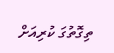ތިގޮތުގަ ކުރިއަށް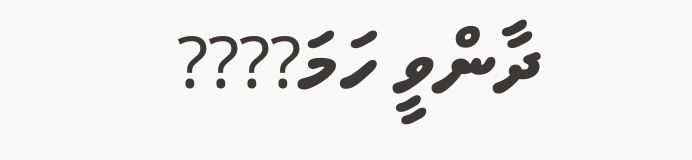ދާންވީ ހަމަ????